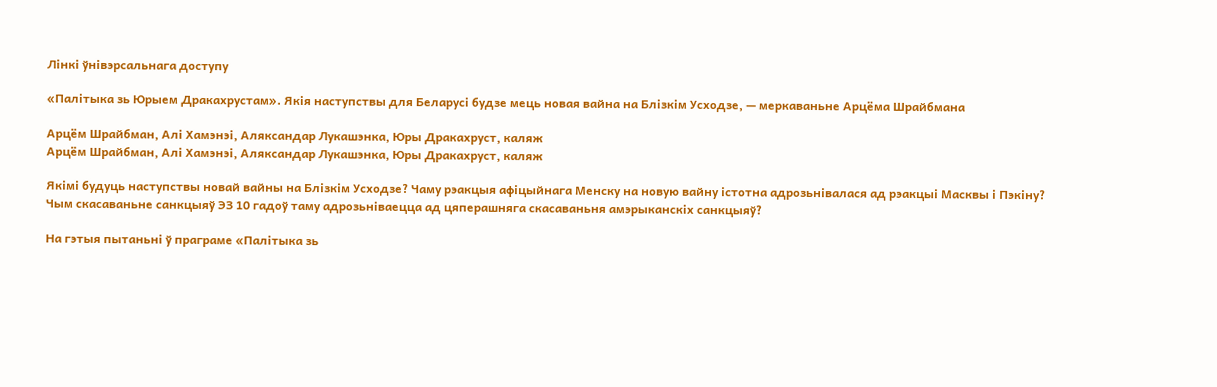Лінкі ўнівэрсальнага доступу

«Палітыка зь Юрыем Дракахрустам». Якія наступствы для Беларусі будзе мець новая вайна на Блізкім Усходзе, — меркаваньне Арцёма Шрайбмана

Арцём Шрайбман, Алі Хамэнэі, Аляксандар Лукашэнка, Юры Дракахруст, каляж
Арцём Шрайбман, Алі Хамэнэі, Аляксандар Лукашэнка, Юры Дракахруст, каляж

Якімі будуць наступствы новай вайны на Блізкім Усходзе? Чаму рэакцыя афіцыйнага Менску на новую вайну істотна адрозьнівалася ад рэакцыі Масквы і Пэкіну? Чым скасаваньне санкцыяў ЭЗ 10 гадоў таму адрозьніваецца ад цяперашняга скасаваньня амэрыканскіх санкцыяў?

На гэтыя пытаньні ў праграме «Палітыка зь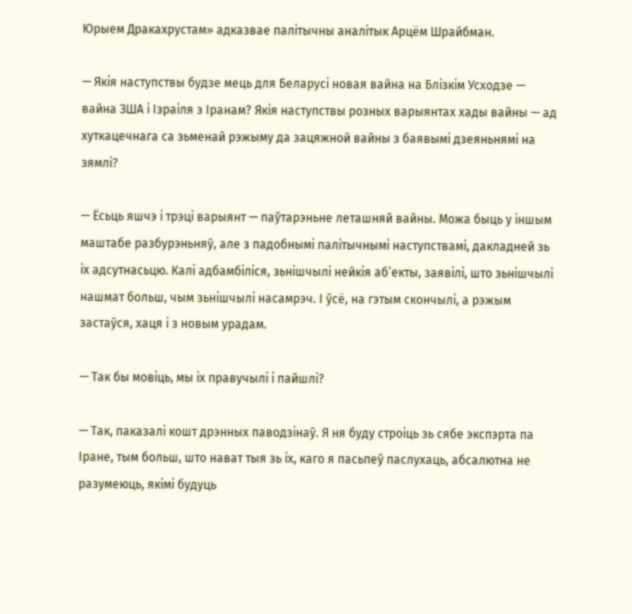Юрыем Дракахрустам» адказвае палітычны аналітык Арцём Шрайбман.

— Якія наступствы будзе мець для Беларусі новая вайна на Блізкім Усходзе — вайна ЗША і Ізраіля з Іранам? Якія наступствы розных варыянтах хады вайны — ад хуткацечнага са зьменай рэжыму да зацяжной вайны з баявымі дзеяньнямі на зямлі?

— Ёсьць яшчэ і трэці варыянт — паўтарэньне леташняй вайны. Можа быць у іншым маштабе разбурэньняў, але з падобнымі палітычнымі наступствамі, дакладней зь іх адсутнасьцю. Калі адбамбіліся, зьнішчылі нейкія аб’екты, заявілі, што зьнішчылі нашмат больш, чым зьнішчылі насамрэч. І ўсё, на гэтым скончылі, а рэжым застаўся, хаця і з новым урадам.

— Так бы мовіць, мы іх правучылі і пайшлі?

— Так, паказалі кошт дрэнных паводзінаў. Я ня буду строіць зь сябе экспэрта па Іране, тым больш, што нават тыя зь іх, каго я пасьпеў паслухаць, абсалютна не разумеюць, якімі будуць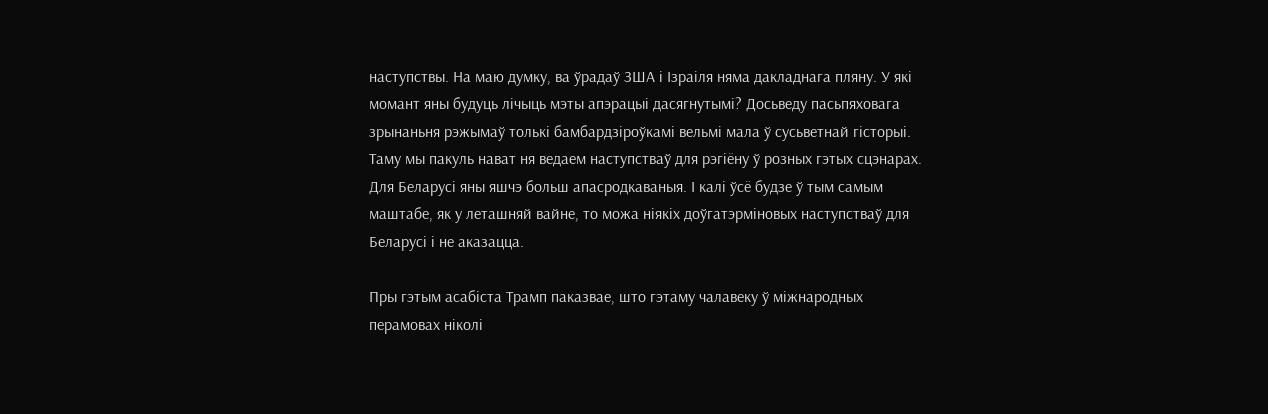наступствы. На маю думку, ва ўрадаў ЗША і Ізраіля няма дакладнага пляну. У які момант яны будуць лічыць мэты апэрацыі дасягнутымі? Досьведу пасьпяховага зрынаньня рэжымаў толькі бамбардзіроўкамі вельмі мала ў сусьветнай гісторыі. Таму мы пакуль нават ня ведаем наступстваў для рэгіёну ў розных гэтых сцэнарах. Для Беларусі яны яшчэ больш апасродкаваныя. І калі ўсё будзе ў тым самым маштабе, як у леташняй вайне, то можа ніякіх доўгатэрміновых наступстваў для Беларусі і не аказацца.

Пры гэтым асабіста Трамп паказвае, што гэтаму чалавеку ў міжнародных перамовах ніколі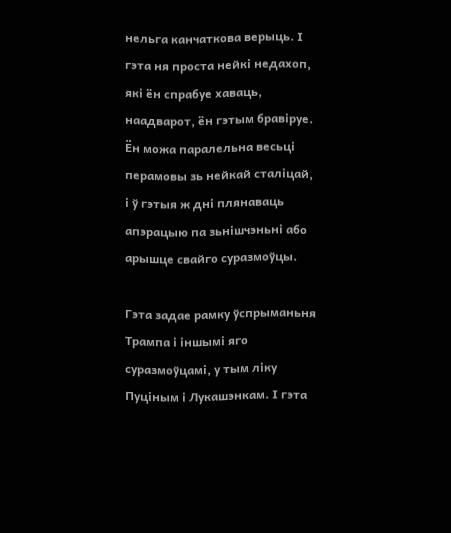нельга канчаткова верыць. І гэта ня проста нейкі недахоп, які ён спрабуе хаваць, наадварот, ён гэтым бравіруе. Ён можа паралельна весьці перамовы зь нейкай сталіцай, і ў гэтыя ж дні плянаваць апэрацыю па зьнішчэньні або арышце свайго суразмоўцы.

Гэта задае рамку ўспрыманьня Трампа і іншымі яго суразмоўцамі, у тым ліку Пуціным і Лукашэнкам. І гэта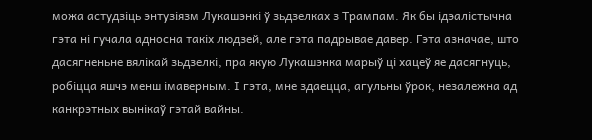можа астудзіць энтузіязм Лукашэнкі ў зьдзелках з Трампам. Як бы ідэалістычна гэта ні гучала адносна такіх людзей, але гэта падрывае давер. Гэта азначае, што дасягненьне вялікай зьдзелкі, пра якую Лукашэнка марыў ці хацеў яе дасягнуць, робіцца яшчэ менш імаверным. І гэта, мне здаецца, агульны ўрок, незалежна ад канкрэтных вынікаў гэтай вайны.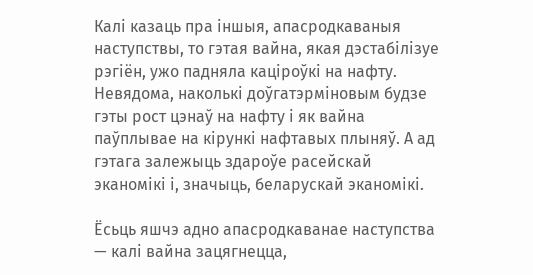Калі казаць пра іншыя, апасродкаваныя наступствы, то гэтая вайна, якая дэстабілізуе рэгіён, ужо падняла каціроўкі на нафту. Невядома, наколькі доўгатэрміновым будзе гэты рост цэнаў на нафту і як вайна паўплывае на кірункі нафтавых плыняў. А ад гэтага залежыць здароўе расейскай эканомікі і, значыць, беларускай эканомікі.

Ёсьць яшчэ адно апасродкаванае наступства — калі вайна зацягнецца,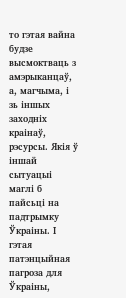то гэтая вайна будзе высмоктваць з амэрыканцаў, а, магчыма, і зь іншых заходніх краінаў, рэсурсы. Якія ў іншай сытуацыі маглі б пайсьці на падтрымку Ўкраіны. І гэтая патэнцыйная пагроза для Ўкраіны,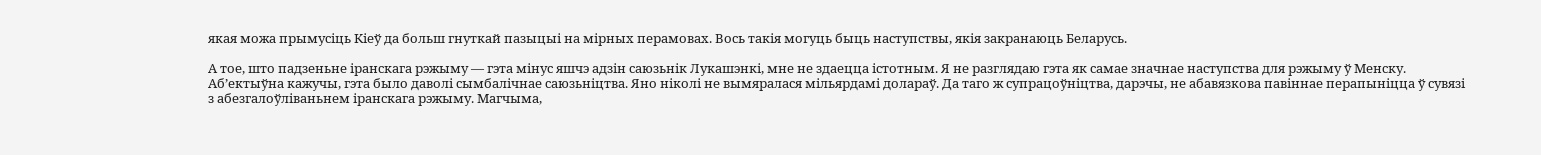якая можа прымусіць Кіеў да больш гнуткай пазыцыі на мірных перамовах. Вось такія могуць быць наступствы, якія закранаюць Беларусь.

А тое, што падзеньне іранскага рэжыму — гэта мінус яшчэ адзін саюзьнік Лукашэнкі, мне не здаецца істотным. Я не разглядаю гэта як самае значнае наступства для рэжыму ў Менску. Абʼектыўна кажучы, гэта было даволі сымбалічнае саюзьніцтва. Яно ніколі не вымяралася мільярдамі долараў. Да таго ж супрацоўніцтва, дарэчы, не абавязкова павіннае перапыніцца ў сувязі з абезгалоўліваньнем іранскага рэжыму. Магчыма,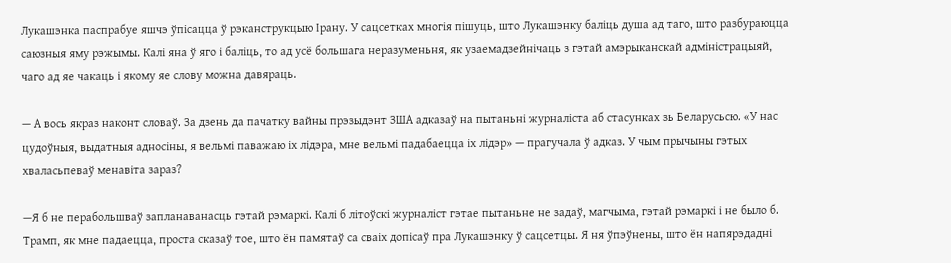Лукашэнка паспрабуе яшчэ ўпісацца ў рэканструкцыю Ірану. У сацсетках многія пішуць, што Лукашэнку баліць душа ад таго, што разбураюцца саюзныя яму рэжымы. Калі яна ў яго і баліць, то ад усё большага неразуменьня, як узаемадзейнічаць з гэтай амэрыканскай адміністрацыяй, чаго ад яе чакаць і якому яе слову можна давяраць.

— А вось якраз наконт словаў. За дзень да пачатку вайны прэзыдэнт ЗША адказаў на пытаньні журналіста аб стасунках зь Беларусьсю. «У нас цудоўныя, выдатныя адносіны, я вельмі паважаю іх лідэра, мне вельмі падабаецца іх лідэр» — прагучала ў адказ. У чым прычыны гэтых хваласьпеваў менавіта зараз?

—Я б не перабольшваў запланаванасць гэтай рэмаркі. Калі б літоўскі журналіст гэтае пытаньне не задаў, магчыма, гэтай рэмаркі і не было б. Трамп, як мне падаецца, проста сказаў тое, што ён памятаў са сваіх допісаў пра Лукашэнку ў сацсетцы. Я ня ўпэўнены, што ён напярэдадні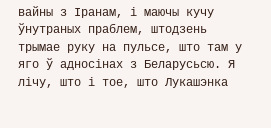вайны з Іранам, і маючы кучу ўнутраных праблем, штодзень трымае руку на пульсе, што там у яго ў адносінах з Беларусьсю. Я лічу, што і тое, што Лукашэнка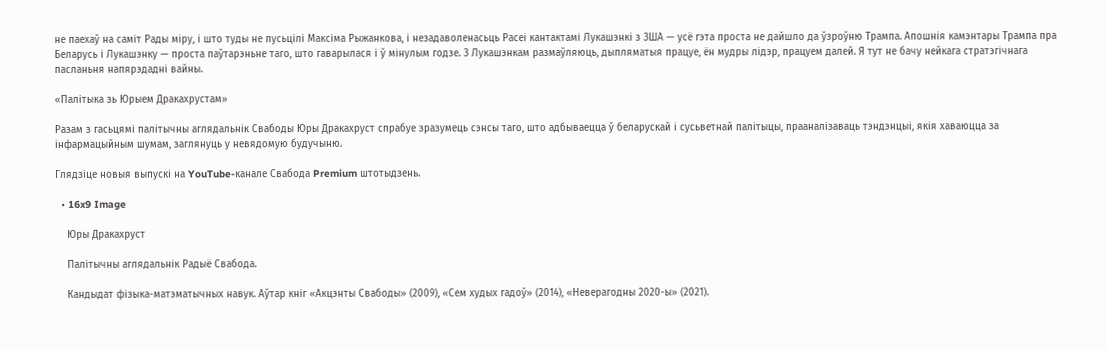не паехаў на саміт Рады міру, і што туды не пусьцілі Максіма Рыжанкова, і незадаволенасьць Расеі кантактамі Лукашэнкі з ЗША — усё гэта проста не дайшло да ўзроўню Трампа. Апошнія камэнтары Трампа пра Беларусь і Лукашэнку — проста паўтарэньне таго, што гаварылася і ў мінулым годзе. З Лукашэнкам размаўляюць, дыпляматыя працуе, ён мудры лідэр, працуем далей. Я тут не бачу нейкага стратэгічнага пасланьня напярэдадні вайны.

«Палітыка зь Юрыем Дракахрустам»

Разам з гасьцямі палітычны аглядальнік Свабоды Юры Дракахруст спрабуе зразумець сэнсы таго, што адбываецца ў беларускай і сусьветнай палітыцы, прааналізаваць тэндэнцыі, якія хаваюцца за інфармацыйным шумам, заглянуць у невядомую будучыню.

Глядзіце новыя выпускі на YouTube-канале Свабода Premium штотыдзень.

  • 16x9 Image

    Юры Дракахруст

    Палітычны аглядальнік Радыё Свабода.

    Кандыдат фізыка-матэматычных навук. Аўтар кніг «Акцэнты Свабоды» (2009), «Сем худых гадоў» (2014), «Неверагодны 2020-ы» (2021).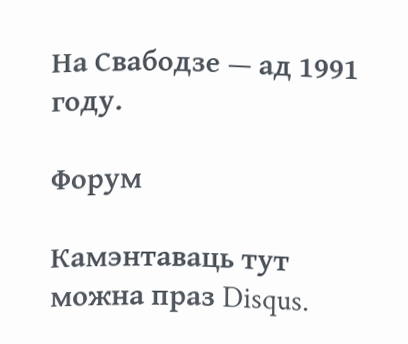На Свабодзе — ад 1991 году.

Форум

Камэнтаваць тут можна праз Disqus.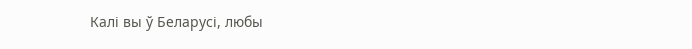Калі вы ў Беларусі, любы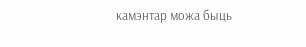камэнтар можа быць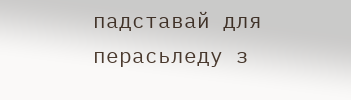падставай для перасьледу з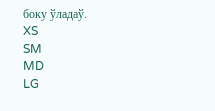боку ўладаў.
XS
SM
MD
LG